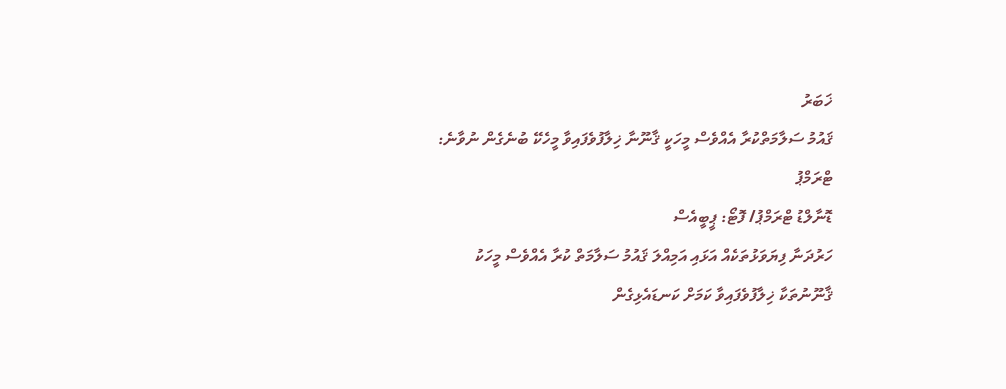ޚަބަރު
ޤައުމު ސަލާމަތްކުރާ އެއްވެސް މީހަކީ ޤާނޫނާ ޚިލާފުވެފައިވާ މީހެކޭ ބުނެގެން ނުވާނެ: ޓްރަމްޕު
ޑޮނާލްޑު ޓްރަމްޕު/ ފޮޓޯ: ޕީބީއެސް
ހަރުދަނާ ފިޔަވަޅުތަކެއް އަޅައި އަމިއްލަ ޤައުމު ސަލާމަތް ކުރާ އެއްވެސް މީހަކު ޤާނޫނުތަކާ ޚިލާފުވެފައިވާ ކަމަށް ކަނޑައެޅިގެން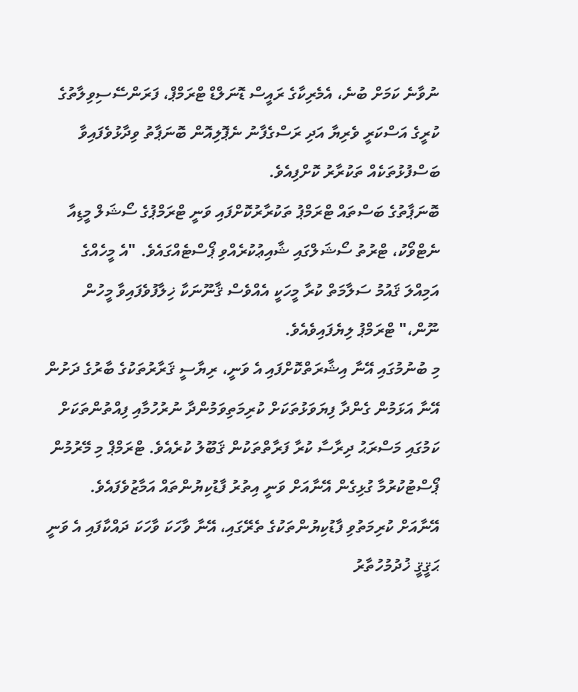ނުވާނެ ކަމަށް ބުނެ، އެމެރިކާގެ ރައީސް ޑޮނަލްޑް ޓްރަމްޕް، ފަރަންސޭސިވިލާތުގެ ކުރީގެ އަސްކަރީ ވެރިޔާ އަދި ރަސްގެފާނު ނެޕޮލިއޮން ބޮނަޕާތު ވިދާޅުވެފައިވާ ބަސްފުޅުތަކެއް ތަކުރާރު ކޮށްފިއެވެ.
ބޮނަޕާތުގެ ބަސްތައް ޓްރަމްޕު ތަކުރާރުކޮށްފައި ވަނީ ޓްރަމްޕުގެ ސޯޝަލް މީޑިއާ ނެޓްވޯކު، ޓްރުތު ސޯޝަލްގައި ޝާއިޢުކުރެއްވި ޕޯސްޓެއްގައެވެ. "އެ މީހެއްގެ އަމިއްލަ ޤައުމު ސަލާމަތް ކުރާ މީހަކީ އެއްވެސް ޤާނޫނަކާ ޚިލާފުވެފައިވާ މީހުން ނޫން،" ޓްރަމްޕު ލިޔެފައިވެއެވެ.
މި ބުނުމުގައި އޭނާ އިޝާރަތްކޮށްފައި އެ ވަނީ، ރިޔާސީ ޤަރާރުތަކުގެ ބާރުގެ ދަށުން އޭނާ އަޅަމުން ގެންދާ ފިޔަވަޅުތަކަށް ކުރިމަތިވަމުންދާ ނުރުހުމާއި ފިއްތުންތަކަށް ކަމުގައި މަސްރަޙު ދިރާސާ ކުރާ ފަރާތްތަކުން ޤަބޫލު ކުރެއެވެ. ޓްރަމްޕް މި މޭރުމުން ޕޯސްޓުކުރުމާ ގުޅިގެން އޭނާއަށް ވަނީ އިތުރު ފާޑުކިޔުންތައް އަމާޒުވެފައެވެ.
އޭނާއަށް ކުރިމަތުވި ފާޑުކިޔުންތަކުގެ ތެރޭގައި، އޭނާ ވާހަކަ ވާހަކަ ދައްކާފައި އެ ވަނީ ޙަޤީޤީ ޚުދުމުހުތާރު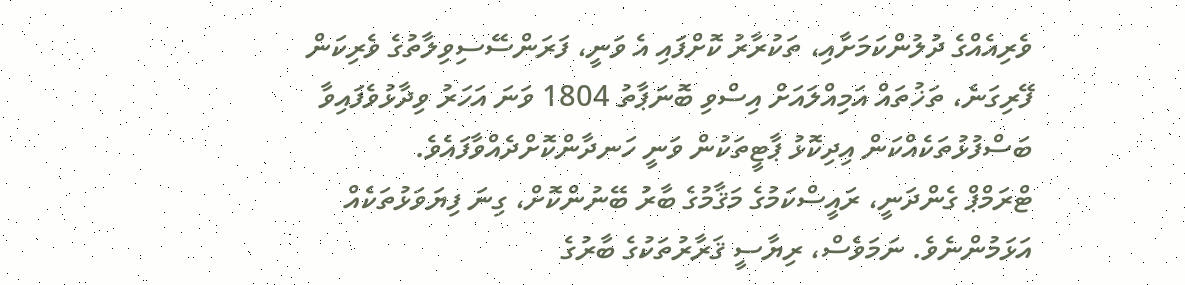ވެރިއެއްގެ ދުލުންކަމަށާއި، ތަކުރާރު ކޮށްފައި އެ ވަނީ، ފަރަންސޭސިވިލާތުގެ ވެރިކަން ފޭރިގަނެ، ތަޚުތައް އަމިއްލައަށް އިސްވި ބޮނަޕާތު 1804 ވަނަ އަހަރު ވިދާޅުވެފައިވާ ބަސްފުޅުތަކެއްކަން އިދިކޮޅު ޕާޓީތަކުން ވަނީ ހަނދާންކޮށްދެއްވާފައެވެ.
ޓްރަމްޕް ގެންދަނީ، ރައީސްކަމުގެ މަޤާމުގެ ބާރު ބޭނުންކޮށް، ގިނަ ފިޔަވަޅުތަކެއް އަޅަމުންނެވެ. ނަމަވެސް، ރިޔާސީ ޤަރާރުތަކުގެ ބާރުގެ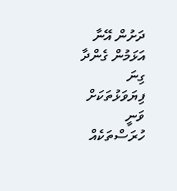ދަށުން އޭނާ އަޅަމުން ގެންދާ ގިނަ ފިޔަވަޅުތަކަށް ވަނީ ހުރަސްތަކެއް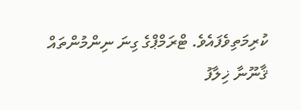ކުރިމަތިވެފައެވެ. ޓްރަމްޕްގެ ގިނަ ނިންމުންތައް ޤާނޫނާ ޚިލާފު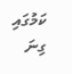ކަމުގައި ގިނަ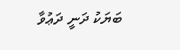ބަޔަކު ދަނީ ދަޢުވާ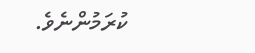ކުރަމުންނެވެ.